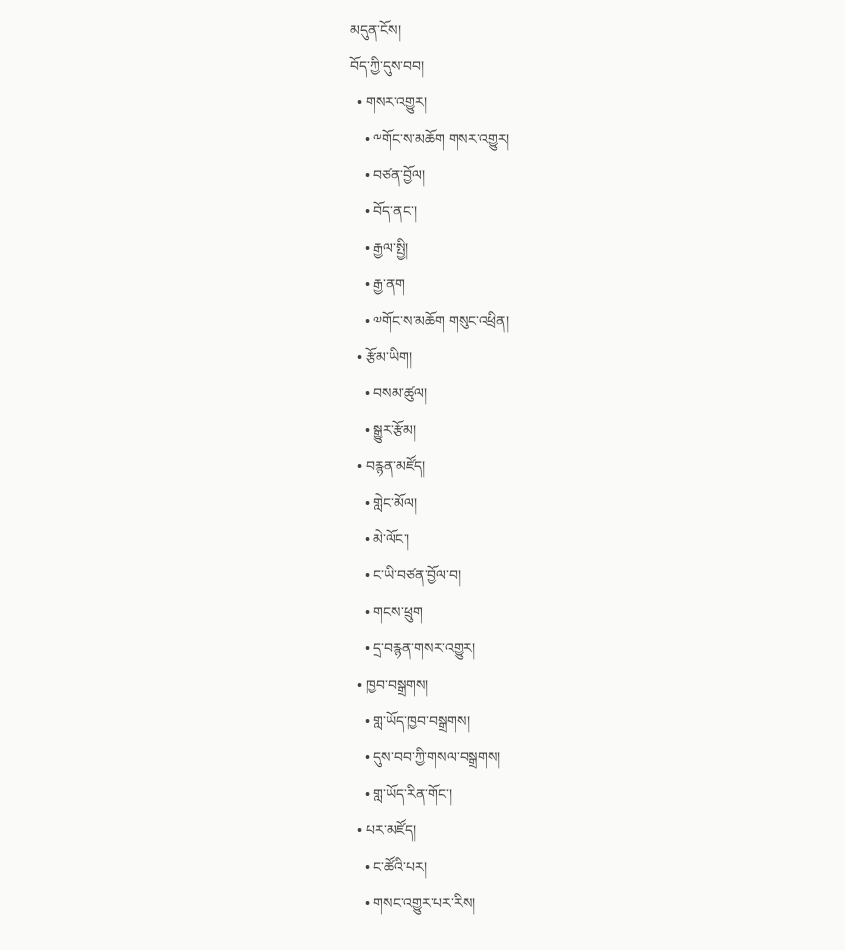མདུན་ངོས།
བོད་ཀྱི་དུས་བབ།
  • གསར་འགྱུར།
    • ༸གོང་ས་མཆོག གསར་འགྱུར།
    • བཙན་བྱོལ།
    • བོད་ནང་།
    • རྒྱལ་སྤྱི།
    • རྒྱ་ནག
    • ༧གོང་ས་མཆོག གསུང་འཕྲིན།
  • རྩོམ་ཡིག།
    • བསམ་ཚུལ།
    • སྒྱུར་རྩོམ།
  • བརྙན་མཛོད།
    • གླེང་མོལ།
    • མེ་ལོང་།
    • ང་ཡི་བཙན་བྱོལ་བ།
    • གངས་ཕྲུག
    • དྲ་བརྙན་གསར་འགྱུར།
  • ཁྱབ་བསྒྲགས།
    • གླ་ཡོད་ཁྱབ་བསྒྲགས།
    • དུས་བབ་ཀྱི་གསལ་བསྒྲགས།
    • གླ་ཡོད་རིན་གོང་།
  • པར་མཛོད།
    • ང་ཚོའི་པར།
    • གསང་འགྱུར་པར་རིས།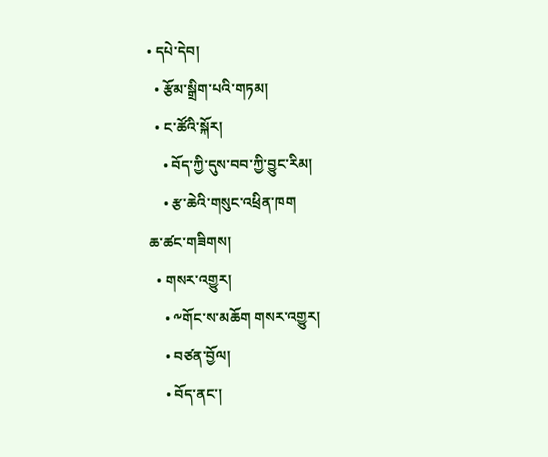• དཔེ་དེབ།
  • རྩོམ་སྒྲིག་པའི་གཏམ།
  • ང་ཚོའི་སྐོར།
    • བོད་ཀྱི་དུས་བབ་ཀྱི་བྱུང་རིམ།
    • རྩ་ཆེའི་གསུང་འཕྲིན་ཁག
ཆ་ཚང་གཟིགས།
  • གསར་འགྱུར།
    • ༸གོང་ས་མཆོག གསར་འགྱུར།
    • བཙན་བྱོལ།
    • བོད་ནང་།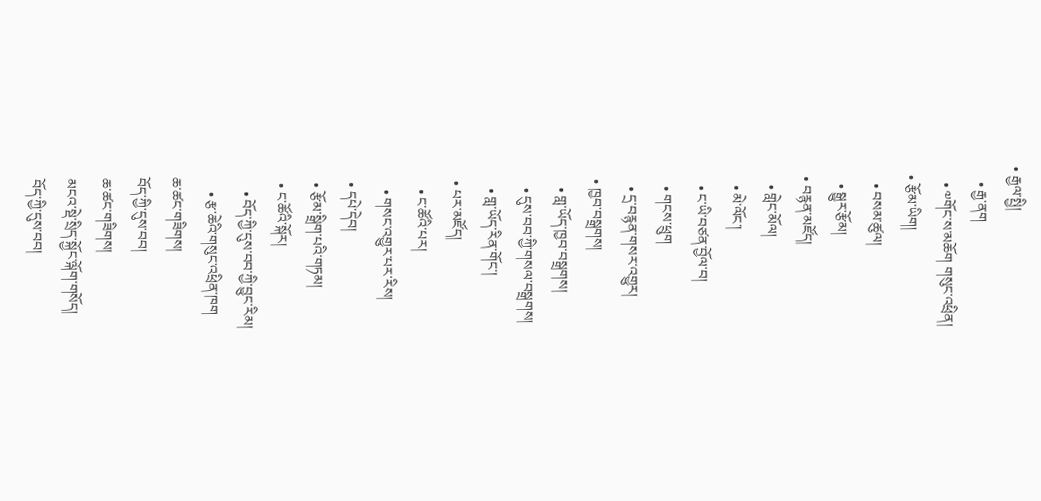• རྒྱལ་སྤྱི།
    • རྒྱ་ནག
    • ༧གོང་ས་མཆོག གསུང་འཕྲིན།
  • རྩོམ་ཡིག།
    • བསམ་ཚུལ།
    • སྒྱུར་རྩོམ།
  • བརྙན་མཛོད།
    • གླེང་མོལ།
    • མེ་ལོང་།
    • ང་ཡི་བཙན་བྱོལ་བ།
    • གངས་ཕྲུག
    • དྲ་བརྙན་གསར་འགྱུར།
  • ཁྱབ་བསྒྲགས།
    • གླ་ཡོད་ཁྱབ་བསྒྲགས།
    • དུས་བབ་ཀྱི་གསལ་བསྒྲགས།
    • གླ་ཡོད་རིན་གོང་།
  • པར་མཛོད།
    • ང་ཚོའི་པར།
    • གསང་འགྱུར་པར་རིས།
  • དཔེ་དེབ།
  • རྩོམ་སྒྲིག་པའི་གཏམ།
  • ང་ཚོའི་སྐོར།
    • བོད་ཀྱི་དུས་བབ་ཀྱི་བྱུང་རིམ།
    • རྩ་ཆེའི་གསུང་འཕྲིན་ཁག
ཆ་ཚང་གཟིགས།
བོད་ཀྱི་དུས་བབ།
ཆ་ཚང་གཟིགས།
མངའ་སྡེ་སྲིད་སྐྱོང་ལྐོག་གསོད།
བོད་ཀྱི་དུས་བབ།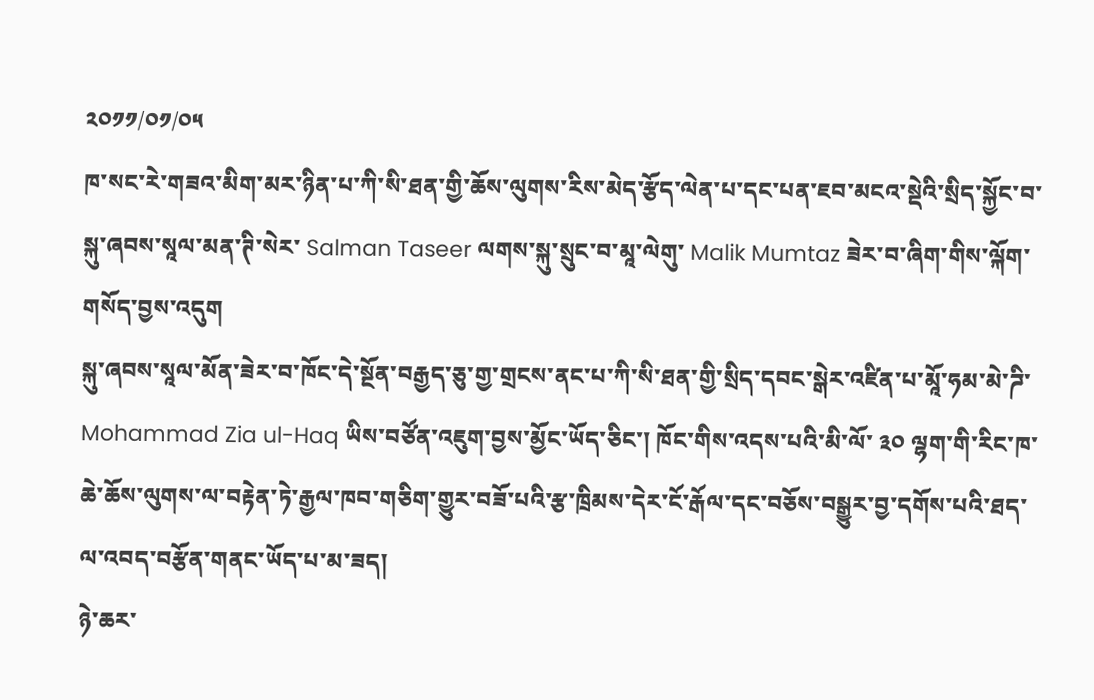༢༠༡༡/༠༡/༠༥
ཁ་སང་རེ་གཟའ་མིག་མར་ཉིན་པ་ཀི་སི་ཐན་གྱི་ཆོས་ལུགས་རིས་མེད་རྩོད་ལེན་པ་དང་པན་ཇབ་མངའ་སྡེའི་སྲིད་སྐྱོང་བ་སྐུ་ཞབས་སཱལ་མན་ཊི་སེར་ Salman Taseer ལགས་སྐུ་སྲུང་བ་མཱ་ལེགུ་ Malik Mumtaz ཟེར་བ་ཞིག་གིས་ལྐོག་གསོད་བྱས་འདུག
སྐུ་ཞབས་སཱལ་མོན་ཟེར་བ་ཁོང་དེ་སྔོན་བརྒྱད་ཅུ་གྱ་གྲངས་ནང་པ་ཀི་སི་ཐན་གྱི་སྲིད་དབང་སྒེར་འཛིན་པ་མཱོ་ཧམ་མེ་ཌི་ Mohammad Zia ul-Haq ཡིས་བཙོན་འཇུག་བྱས་མྱོང་ཡོད་ཅིང་། ཁོང་གིས་འདས་པའི་མི་ལོ་ ༣༠ ལྷག་གི་རིང་ཁ་ཆེ་ཆོས་ལུགས་ལ་བརྟེན་ཏེ་རྒྱལ་ཁབ་གཅིག་གྱུར་བཟོ་པའི་རྩ་ཁྲིམས་དེར་ངོ་རྒོལ་དང་བཅོས་བསྒྱུར་བྱ་དགོས་པའི་ཐད་ལ་འབད་བརྩོན་གནང་ཡོད་པ་མ་ཟད།
ཉེ་ཆར་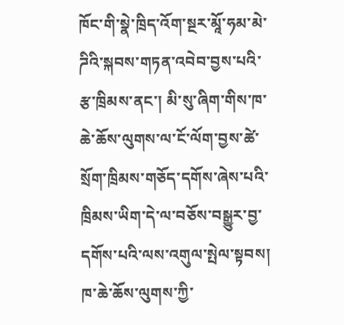ཁོང་གི་སྣེ་ཁྲིད་འོག་སྔར་མཱོ་ཧམ་མེ་ཌིའི་སྐབས་གཏན་འབེབ་བྱས་པའི་རྩ་ཁྲིམས་ནང་། མི་སུ་ཞིག་གིས་ཁ་ཆེ་ཆོས་ལུགས་ལ་ངོ་ལོག་བྱས་ཚེ་སྲོག་ཁྲིམས་གཅོད་དགོས་ཞེས་པའི་ཁྲིམས་ཡིག་དེ་ལ་བཅོས་བསྒྱུར་བྱ་དགོས་པའི་ལས་འགུལ་སྤེལ་སྟབས། ཁ་ཆེ་ཆོས་ལུགས་ཀྱི་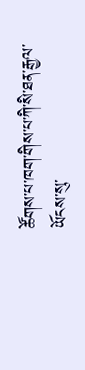ཚོགས་པ་ཁག་གིས་པ་ཀི་སི་ཐན་རྒྱལ་ཡོངས་སུ་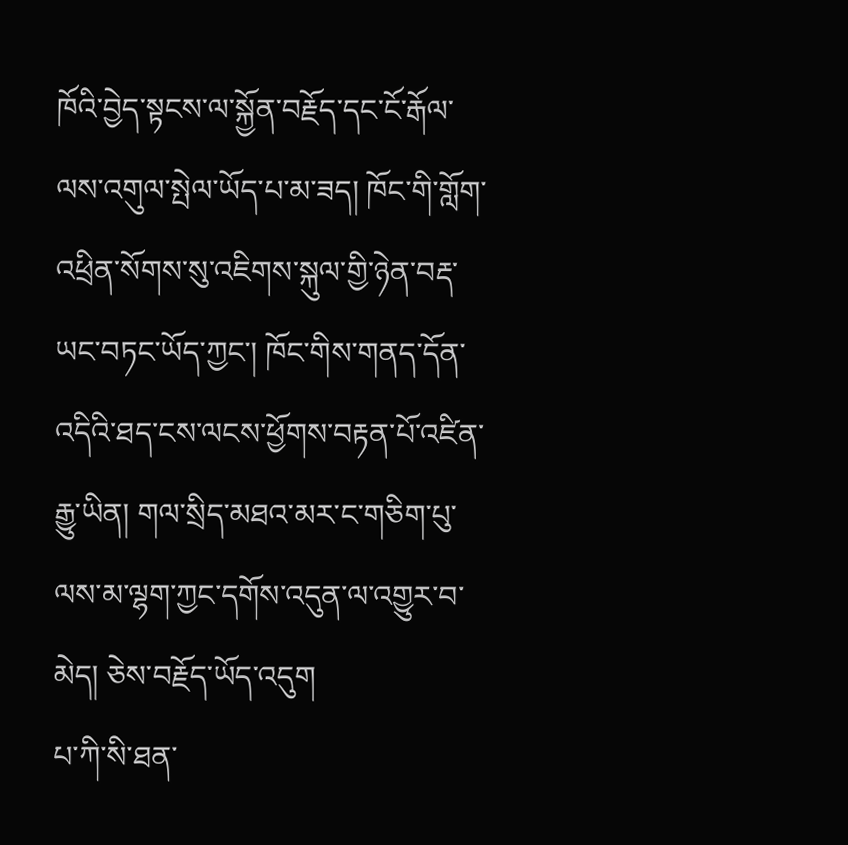ཁོའི་བྱེད་སྟངས་ལ་སྐྱོན་བརྗོད་དང་ངོ་རྒོལ་ལས་འགུལ་སྤེལ་ཡོད་པ་མ་ཟད། ཁོང་གི་གློག་འཕྲིན་སོགས་སུ་འཇིགས་སྐུལ་གྱི་ཉེན་བརྡ་ཡང་བཏང་ཡོད་ཀྱང་། ཁོང་གིས་གནད་དོན་འདིའི་ཐད་ངས་ལངས་ཕྱོགས་བརྟན་པོ་འཛིན་རྒྱུ་ཡིན། གལ་སྲིད་མཐའ་མར་ང་གཅིག་པུ་ལས་མ་ལྷག་ཀྱང་དགོས་འདུན་ལ་འགྱུར་བ་མེད། ཅེས་བརྗོད་ཡོད་འདུག
པ་ཀི་སི་ཐན་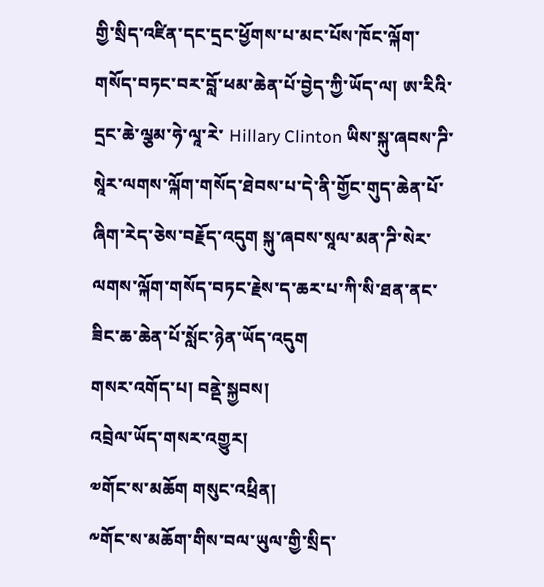གྱི་སྲིད་འཛིན་དང་དྲང་ཕྱོགས་པ་མང་པོས་ཁོང་ལྐོག་གསོད་བཏང་བར་བློ་ཕམ་ཆེན་པོ་བྱེད་ཀྱི་ཡོད་ལ། ཨ་རིའི་དྲང་ཆེ་ལྕམ་ཧེ་ལཱ་རེ་ Hillary Clinton ཡིས་སྐུ་ཞབས་ཌི་སཱེར་ལགས་ལྐོག་གསོད་ཐེབས་པ་དེ་ནི་གྱོང་གུད་ཆེན་པོ་ཞིག་རེད་ཅེས་བརྗོད་འདུག སྐུ་ཞབས་སཱལ་མན་ཌི་སེར་ལགས་ལྐོག་གསོད་བཏང་རྗེས་ད་ཆར་པ་ཀི་སི་ཐན་ནང་ཟིང་ཆ་ཆེན་པོ་སློང་ཉེན་ཡོད་འདུག
གསར་འགོད་པ། བནྡེ་སྐྱབས།
འབྲེལ་ཡོད་གསར་འགྱུར།
༧གོང་ས་མཆོག གསུང་འཕྲིན།
༸གོང་ས་མཆོག་གིས་བལ་ཡུལ་གྱི་སྲིད་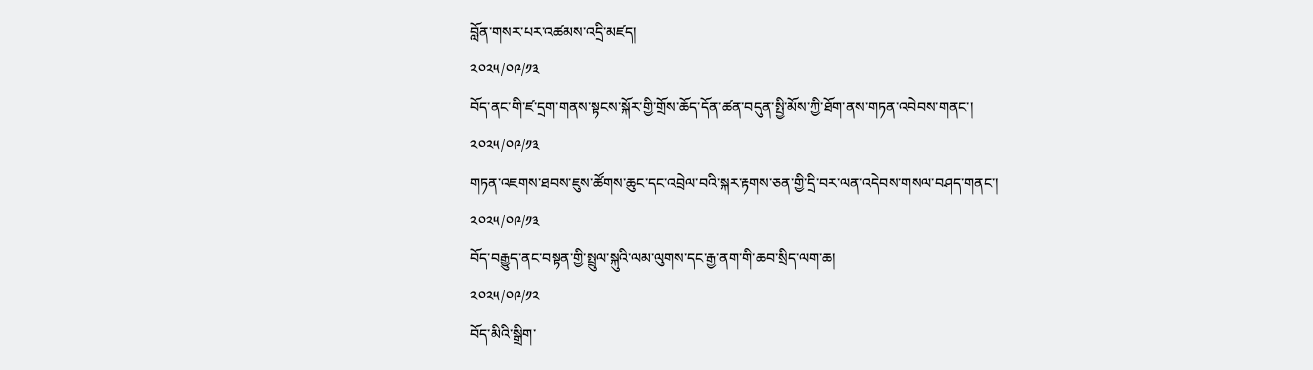བློན་གསར་པར་འཚམས་འདྲི་མཛད།
༢༠༢༥/༠༩/༡༣
བོད་ནང་གི་ཛ་དྲག་གནས་སྟངས་སྐོར་གྱི་གྲོས་ཆོད་དོན་ཚན་བདུན་སྤྱི་མོས་ཀྱི་ཐོག་ནས་གཏན་འབེབས་གནང་།
༢༠༢༥/༠༩/༡༣
གཏན་འཇགས་ཐབས་ཇུས་ཚོགས་ཆུང་དང་འབྲེལ་བའི་སྐར་རྟགས་ཅན་གྱི་དྲི་བར་ལན་འདེབས་གསལ་བཤད་གནང་།
༢༠༢༥/༠༩/༡༣
བོད་བརྒྱུད་ནང་བསྟན་གྱི་སྤྲུལ་སྐུའི་ལམ་ལུགས་དང་རྒྱ་ནག་གི་ཆབ་སྲིད་ལག་ཆ།
༢༠༢༥/༠༩/༡༢
བོད་མིའི་སྒྲིག་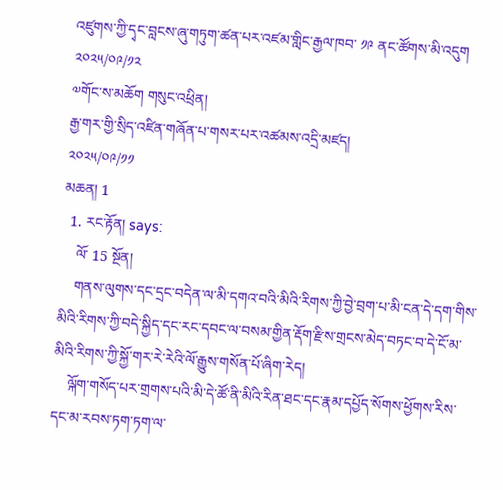འཛུགས་ཀྱི་དྭང་བླངས་ཞུ་གཏུག་ཚན་པར་འཛམ་གླིང་རྒྱལ་ཁབ་ ༡༩ ནང་ཚོགས་མི་འདུག
༢༠༢༥/༠༩/༡༢
༧གོང་ས་མཆོག གསུང་འཕྲིན།
རྒྱ་གར་གྱི་སྲིད་འཛིན་གཞོན་པ་གསར་པར་འཚམས་འདྲི་མཛད།
༢༠༢༥/༠༩/༡༡
མཆན། 1
  1. རང་རྟོན། says:
    ལོ་ 15 སྔོན།
    གནས་ལུགས་དང་དྲང་བདེན་ལ་མི་དགའ་བའི་མིའི་རིགས་ཀྱི་བྱེ་བྲག་པ་མི་ངན་དེ་དག་གིས་མིའི་རིགས་ཀྱི་བདེ་སྐྱིད་དང་རང་དབང་ལ་བསམ་གྱིན་རྡོག་རྫིས་གྲངས་མེད་བཏང་བ་དེ་ངོ་མ་མིའི་རིགས་ཀྱི་སྐྱོ་གར་རེ་རེའི་ལོ་རྒྱུས་གསོན་པོ་ཞིག་རེད།
    ལྐོག་གསོད་པར་གྲགས་པའི་མི་དེ་ཚོ་ནི་མིའི་རིན་ཐང་དང་རྣམ་དཔྱོད་སོགས་ཕྱོགས་རིས་དང་མ་རབས་ཏག་ཏག་ལ་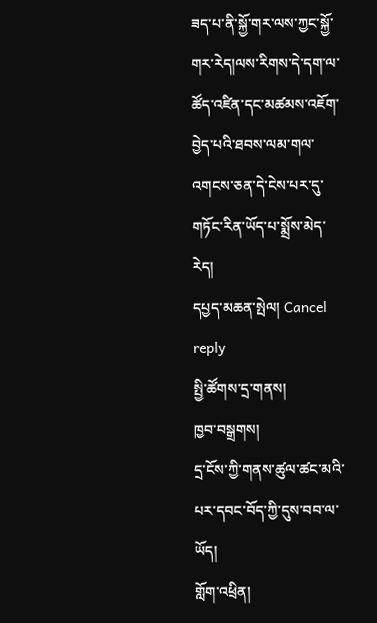ཟད་པ་ནི་སྐྱོ་གར་ལས་ཀྱང་སྐྱོ་གར་རེད།ལས་རིགས་དེ་དག་ལ་ཚོད་འཛིན་དང་མཚམས་འཇོག་བྱེད་པའི་ཐབས་ལམ་གལ་འགངས་ཅན་དེ་ངེས་པར་དུ་གཏོང་རིན་ཡོད་པ་སྨྲོས་མེད་རེད།
དཔྱད་མཆན་སྤེལ། Cancel reply
སྤྱི་ཚོགས་དྲ་གནས།
ཁྱབ་བསྒྲགས།
དྲ་ངོས་ཀྱི་གནས་ཚུལ་ཚང་མའི་པར་དབང་བོད་ཀྱི་དུས་བབ་ལ་ཡོད།
གློག་འཕྲིན།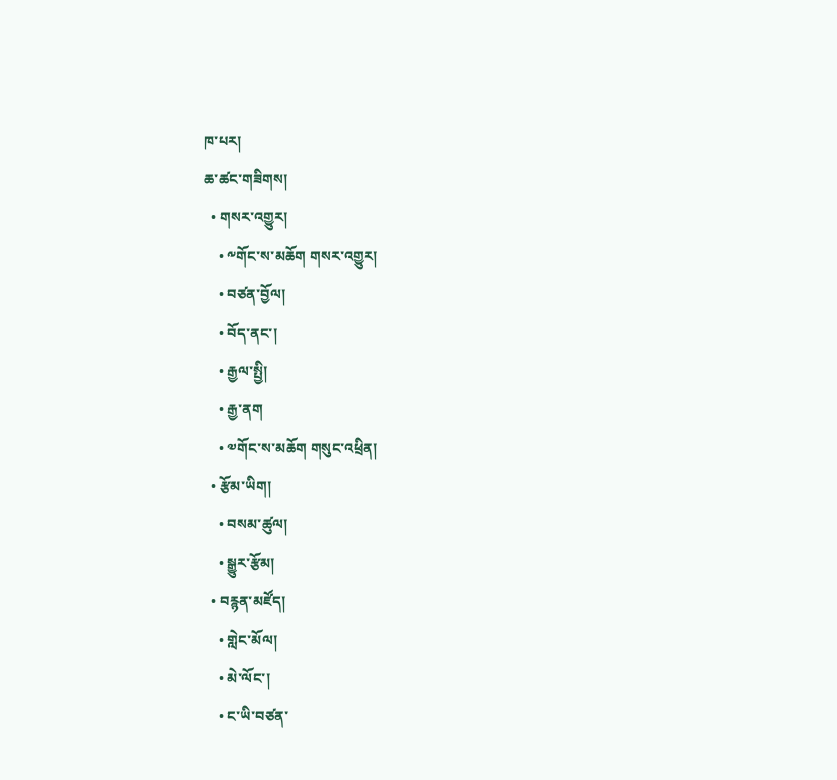ཁ་པར།
ཆ་ཚང་གཟིགས།
  • གསར་འགྱུར།
    • ༸གོང་ས་མཆོག གསར་འགྱུར།
    • བཙན་བྱོལ།
    • བོད་ནང་།
    • རྒྱལ་སྤྱི།
    • རྒྱ་ནག
    • ༧གོང་ས་མཆོག གསུང་འཕྲིན།
  • རྩོམ་ཡིག།
    • བསམ་ཚུལ།
    • སྒྱུར་རྩོམ།
  • བརྙན་མཛོད།
    • གླེང་མོལ།
    • མེ་ལོང་།
    • ང་ཡི་བཙན་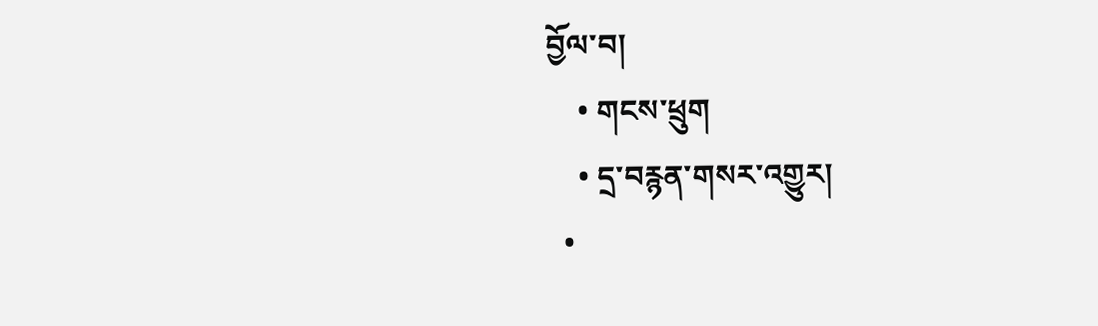བྱོལ་བ།
    • གངས་ཕྲུག
    • དྲ་བརྙན་གསར་འགྱུར།
  •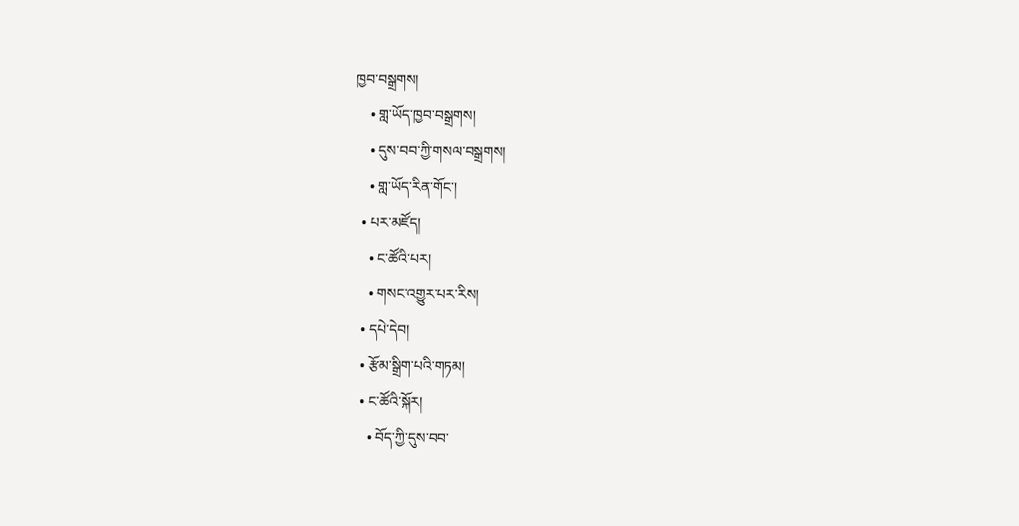ཁྱབ་བསྒྲགས།
    • གླ་ཡོད་ཁྱབ་བསྒྲགས།
    • དུས་བབ་ཀྱི་གསལ་བསྒྲགས།
    • གླ་ཡོད་རིན་གོང་།
  • པར་མཛོད།
    • ང་ཚོའི་པར།
    • གསང་འགྱུར་པར་རིས།
  • དཔེ་དེབ།
  • རྩོམ་སྒྲིག་པའི་གཏམ།
  • ང་ཚོའི་སྐོར།
    • བོད་ཀྱི་དུས་བབ་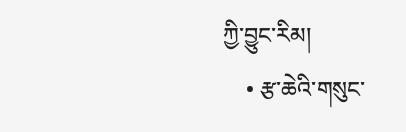ཀྱི་བྱུང་རིམ།
    • རྩ་ཆེའི་གསུང་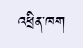འཕྲིན་ཁག